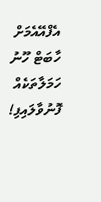އެފްއޭއެމަށް ހާބަޓް ހޫނު ހަމަލާތަކެއް ފޮނުވާލައިފި!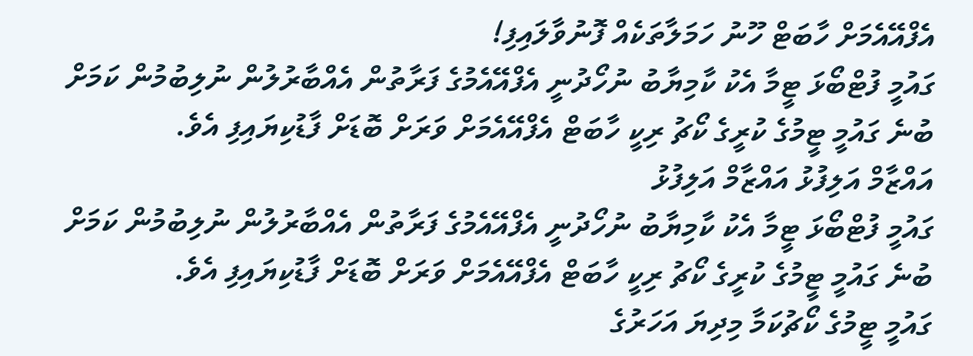އެފްއޭއެމަށް ހާބަޓް ހޫނު ހަމަލާތަކެއް ފޮނުވާލައިފި!
ގައުމީ ފުޓްބޯޅަ ޓީމާ އެކު ކާމިޔާބު ނުހޯދުނީ އެފްއޭއެމުގެ ފަރާތުން އެއްބާރުލުން ނުލިބުމުން ކަމަށް ބުނެ ގައުމީ ޓީމުގެ ކުރީގެ ކޯޗު ރިކީ ހާބަޓް އެފްއޭއެމަށް ވަރަށް ބޮޑަށް ފާޑުކިޔައިފި އެވެ.
އައްޒާމް އަލިފުޅު އައްޒާމް އަލިފުޅު
ގައުމީ ފުޓްބޯޅަ ޓީމާ އެކު ކާމިޔާބު ނުހޯދުނީ އެފްއޭއެމުގެ ފަރާތުން އެއްބާރުލުން ނުލިބުމުން ކަމަށް ބުނެ ގައުމީ ޓީމުގެ ކުރީގެ ކޯޗު ރިކީ ހާބަޓް އެފްއޭއެމަށް ވަރަށް ބޮޑަށް ފާޑުކިޔައިފި އެވެ.
ގައުމީ ޓީމުގެ ކޯޗުކަމާ މިދިޔަ އަހަރުގެ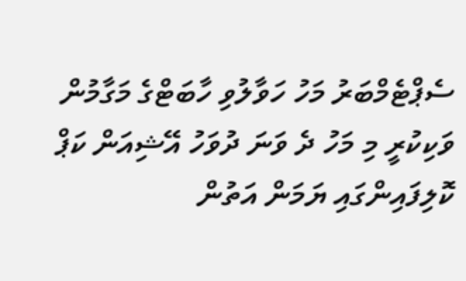ސެޕްޓެމްބަރު މަހު ހަވާލުވި ހާބަޓްގެ މަގާމުން ވަކިކުރީ މި މަހު ދެ ވަނަ ދުވަހު އޭޝިއަން ކަޕް ކޮލިފައިންގައި ޔަމަން އަތުން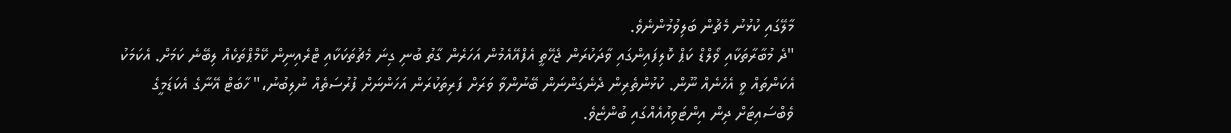މާލޭގައި ކުޅުނު މެޗުން ބަލިވުމުންނެވެ.
"ދެ މުބާރާތަކާއި ވޯލްޑް ކަޕް ކޮލިފައިންގައި ވާދަކުރަން ޖެހޭތީ އެފްއޭއެމުން އަހަރެން ގާތު ބުނި ގިނަ މެޗުތަކަކާއި ޓްރެއިނިން ކޭމްޕްތަކެއް ލިބޭނެ ކަމަށް. އެކަމަކު އެކަންތައް ވީ އެހެނެއް ނޫން. ކުޅުންތެރިން ދެނެގަންނަން ބޭނުންވާ ވަރަށް ފަރިތަކުރަން އަހަންނަށް ފުރުސަތެއް ނުލިބުނު،" ހާބަޓް އޭނާގެ އެކަޑަމީގެ ވެބްސައިޓަށް ދިން އިންޓަވިއުއެއްގައި ބުންޏެވެ.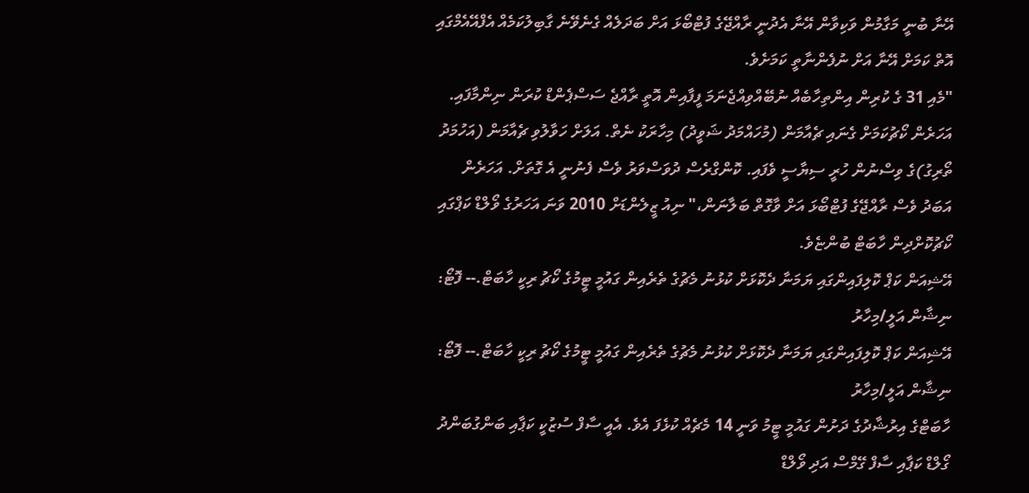އޭނާ ބުނީ މަގާމުން ވަކިވާން އޭނާ އެދުނީ ރާއްޖޭގެ ފުޓްބޯޅަ އަށް ބަދަލެއް ގެނެވޭނެ ގާބިލުކަމެއް އެފްއޭއެމްގައި އޮތް ކަމަށް އޭނާ އަށް ނުފެންނާތީ ކަމަށެވެ.
"މެއި 31 ގެ ކުރިން އިންތިހާބެއް ނުބޭއްވިއްޖެނަމަ ފީފާއިން އޮތީ ރާއްޖެ ސަސްޕެންޑް ކުރަން ނިންމާފައި. އަހަރެން ކޯޗުކަމަށް ގެނައި ޗެއާމަން (މުހައްމަދު ޝަވީދު) މިހާރަކު ނެތް. އަލަށް ހަވާލުވި ޗެއާމަން (އަހުމަދު ތޯރިގު)ގެ ވިސްނުން ހުރީ ސިޔާސީ ވެފައި. ކޮންގްރެސް ދުވަސްވަރު ވެސް ފެނުނީ އެ ގޮތަށް. އަހަރެން އަބަދު ވެސް ރާއްޖޭގެ ފުޓްބޯޅަ އަށް ވާގޮތް ބަލާނަން،" ނިއު ޒީލެންޑަށް 2010 ވަނަ އަހަރުގެ ވޯލްޑް ކަޕްގައި ކޯޗުކޮށްދިން ހާބަޓް ބުންޏެވެ.
އޭޝިއަން ކަޕް ކޮލިފައިންގައި ޔަމަނާ ދެކޮޅަށް ކުޅުނު މެޗުގެ ތެރެއިން ގައުމީ ޓީމުގެ ކޯޗު ރިކީ ހާބަޓް.-- ފޮޓޯ: ނިޝާން އަލީ/މިހާރު
އޭޝިއަން ކަޕް ކޮލިފައިންގައި ޔަމަނާ ދެކޮޅަށް ކުޅުނު މެޗުގެ ތެރެއިން ގައުމީ ޓީމުގެ ކޯޗު ރިކީ ހާބަޓް.-- ފޮޓޯ: ނިޝާން އަލީ/މިހާރު
ހާބަޓްގެ އިރުޝާދުގެ ދަށުން ގައުމީ ޓީމު ވަނީ 14 މެޗެއް ކުޅެފަ އެވެ. އެއީ ސާފް ސުޒުކީ ކަޕާއި ބަންގުބަންދު ގޯލްޑް ކަޕާއި ސާފް ގޭމްސް އަދި ވޯލްޑް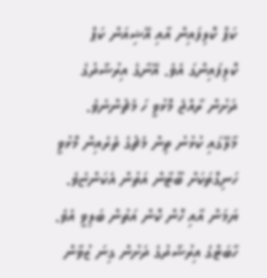ކަޕް ކޮލިފައިން އާއި އޭޝިއަން ކަޕް ކޮލިފައިންގަ އެވެ. އޭނާގެ އިރުޝާދުގެ ދަށުން ރާއްޖެ މޮޅުވީ ހަ މެޗުންނެވެ. މާލޭގައި ކުޅުނު ތިން މެޗުގެ ތެރެއިން މޮޅުވީ ހަނިގޮތަކަށް ބޫޓާން އަތުން އެކަންޏެވެ. ޔަމަން އާއި ހޮން ކޮން އަތުން ބަލިވީ އެވެ.
ހާބަޓްގެ އިރުޝާދުގެ ދަށުން ގިނަ ޒުވާން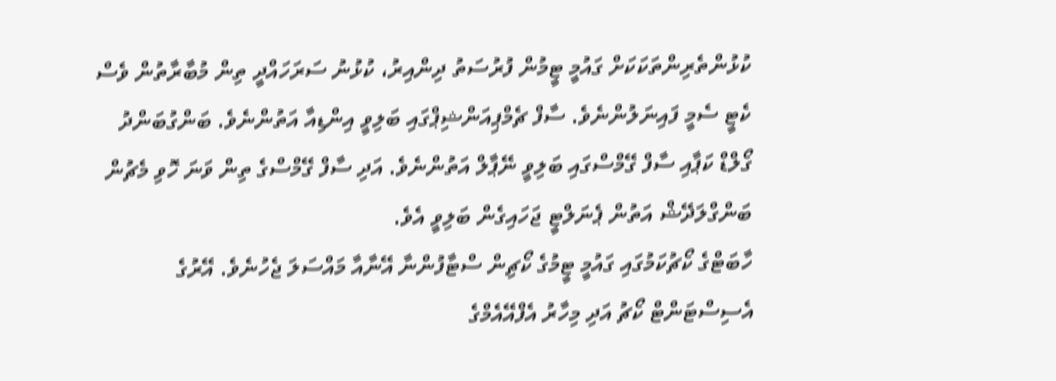ކުޅުންތެރިންތަކަކަށް ގައުމީ ޓީމުން ފުރުސަތު ދިންއިރު، ކުޅުނު ސަރަހައްދީ ތިން މުބާރާތުން ވެސް ކެޓީ ސެމީ ފައިނަލުންނެވެ. ސާފް ޗެމްޕިއަންޝިޕްގައި ބަލިވީ އިންޑިއާ އަތުންނެވެ. ބަންގުބަންދު ގޯލްޑް ކަޕާއި ސާފް ގޭމްސްގައި ބަލިވީ ނޭޕާލް އަތުންނެވެ. އަދި ސާފް ގޭމްސްގެ ތިން ވަނަ ހޮވި މެޗުން ބަންގްލަދޭޝް އަތުން ޕެނަލްޓީ ޖަހައިގެން ބަލިވީ އެވެ.
ހާބަޓްގެ ކޯޗުކަމުގައި ގައުމީ ޓީމުގެ ކޯޗިން ސްޓާފުންނާ އޭނާއާ މައްސަލަ ޖެހުނެވެ. އޭރުގެ އެސިސްޓަންޓް ކޯޗު އަދި މިހާރު އެފްއޭއެމްގެ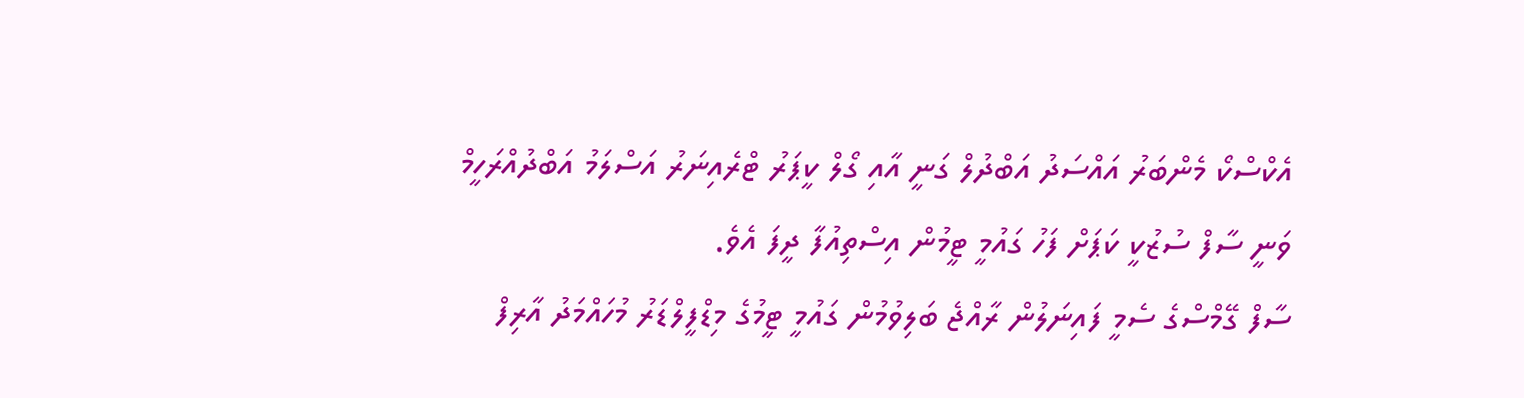އެކްސްކޯ މެންބަރު އައްސަދު އަބްދުލް ގަނީ އާއި ގޯލް ކީޕަރު ޓްރެއިނަރު އަސްލަމު އަބްދުއްރަހީމް ވަނީ ސާފް ސުޒުކީ ކަޕަށް ފަހު ގައުމީ ޓީމުން އިސްތިއުފާ ދީފަ އެވެ.
ސާފް ގޭމްސްގެ ސެމީ ފައިނަލުން ރާއްޖެ ބަލިވުމުން ގައުމީ ޓީމުގެ މިޑްފީލްޑަރު މުހައްމަދު އާރިފް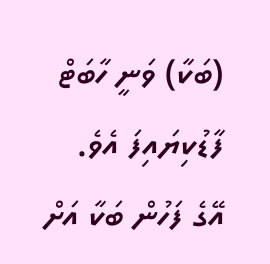(ބަކާ) ވަނީ ހާބަޓް ފާޑުކިޔައިފަ އެވެ. އޭގެ ފަހުން ބަކާ އަށް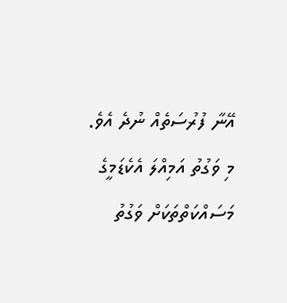އޭނާ ފުރުސަތެއް ނުދެ އެވެ.
މި ވަގުތު އަމިއްލަ އެކެޑަމީގެ މަސައްކަތްތަކަށް ވަގުތު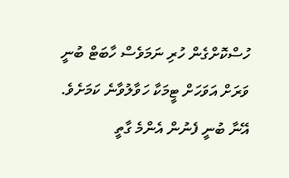ހުސްކޮށްގެން ހުރި ނަމަވެސް ހާބަޓް ބުނީ ވަރަށް އަވަހަށް ޓީމަކާ ހަވާލުވާނެ ކަމަށެވެ. އޭނާ ބުނީ ފެނުން އެންމެ ގާތީ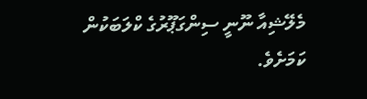މެލޭޝިއާ ނޫނީ ސިންގަޕޫރުގެ ކްލަބަކުން ކަމަށެވެ.